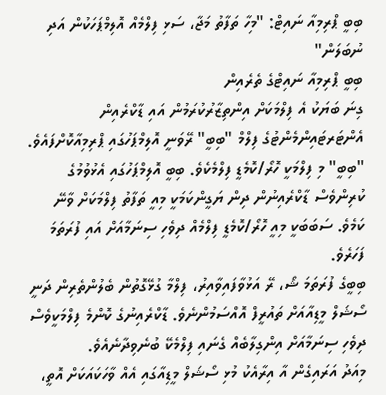ބިބީ ޕްރިމިއާ ނައިޓް: "މިހާ ތަފާތު މަޖާ، ސަޅި ފިލްމެއް އޮލިމްޕަހަކުން އަދި ނުބަލަން"
ބިބީ ޕްރިމިއާ ނައިޓްގެ ތެރެއިން
ގިނަ ބަޔަކު އެ ފިލްމަކަށް އިންތިޒާރުކުރަމުން އައި ޑާކްރެއިން އެންޓަރޓައިންމެންޓުގެ ފިލްމް "ބިބީ" ރޭވަނީ އޮލިމްޕަހުގައި ޕްރިމިއާކޮށްފައެވެ.
"ބިބީ" މި ފިލްމަކީ ހޮރޯ/ކޮމެޑީ ފިލްމެކެވެ. ބިބީ އޮލިމްޕަހުގައި އެޅުވުމުގެ ކުރިންވެސް ޑާކްރެއިނުން ދިން ޔަގީންކަމަކީ މިއީ ތަފާތު ފިލްމަކަށް ވާނޭ ކަމެވެ. ސަބަބަކީ މިއީ ހޮރޯ/ކޮމެޑީ ފިލްމެއް ދިވެހި ސިނަމާއަށް އައި ފުރަތަމަ ފަހަރެވެ.
ބިބީގެ ފުރަތަމަ ޝޯ، ރޭ އަޅުވާފައިވާއިރު، ފިލްމާ ގުޅޭގޮތުން ބެލުންތެރިން ދަނީ ސޯޝަލް މީޑިއާއަށް ތައުރީފް އޮއްސަމުންނެވެ. ޑާކްރެއިނުގެ ކޮންމެ ފިލްމަކީވެސް ދިވެހި ސިނަމާއަށް އިންގިލާބެއް ގެނައި ފިލްމެކޭ ބުނެވިދާނެއެވެ.
މިއަދު އަރައިގެން އާ އިރާއެކު މުޅި ސޯޝަލް މީޑިއާގައި އެއް ވާހަކައަކަށް އޮތީ،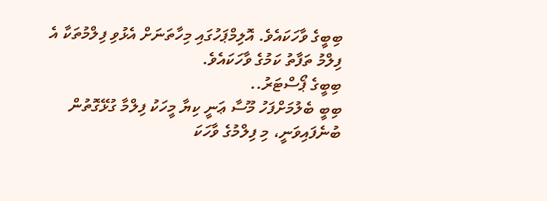ބިބީގެ ވާހަކައެވެ. އޮލިމްޕަހުގައި މިހާތަނަށް އެޅުވި ފިލްމުތަކާ އެ ފިލްމު ތަފާތު ކަމުގެ ވާހަކައެވެ.
ބިބީގެ ޕޯސްޓަރު..
ބިބީ ބެލުމަށްފަހު މޫސާ ޢަނީ ކިޔާ މީހަކު ފިލްމާ ގުޅޭގޮތުން ބުނެފައިވަނީ، މި ފިލްމުގެ ވާހަކަ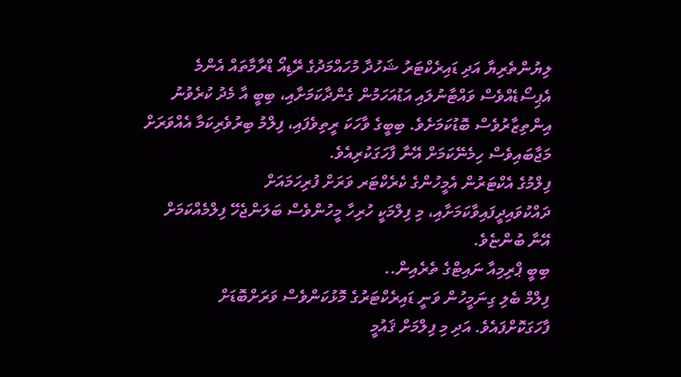ލިޔުންތެރިޔާ އަދި ޑައިރެކްޓަރު ޝަހުދާ މުހައްމަދުގެ ރޭޑިއޯ ޑްރާމާތައް އެންމެ އެޕިސޯޑެއްވެސް ވައްޓާނުލައި އަޑުއަހަމުން ގެންދާކަމަށާއި، ބިބީ އާ މެދު ކުރެވުނު އިންތިޒާރުވެސް ބޮޑުކަމަށެވެ. ބިބީގެ ވާހަކަ ރީތިވެފައި، ފިލްމު ބިރުވެރިކަމާ އެއްވަރަށް މަޖާބައިވެސް ހިމެނޭކަމަށް އޭނާ ފާހަގަކުރިއެވެ.
ފިލްމުގެ އެކްޓަރުން އެމީހުންގެ ކެރެކްޓަރ ވަރަށް ފުރިހަމައަށް ދައްކުވައިދީފައިވާކަމަށާއި، މި ފިލްމަކީ ހުރިހާ މީހުންވެސް ބަލަންޖެހޭ ފިލްމެއްކަމަށް އޭނާ ބުންޏެވެ.
ބިބީ ޕްރިމިއާ ނައިޓްގެ ތެރެއިން..
ފިލްމް ބެލި ގިނަމީހުން ވަނީ ޑައިރެކްޓަރުގެ މޮޅުކަންވެސް ވަރަށްބޮޑަށް ފާހަގަކޮށްފައެވެ. އަދި މި ފިލްމަށް ޤައުމީ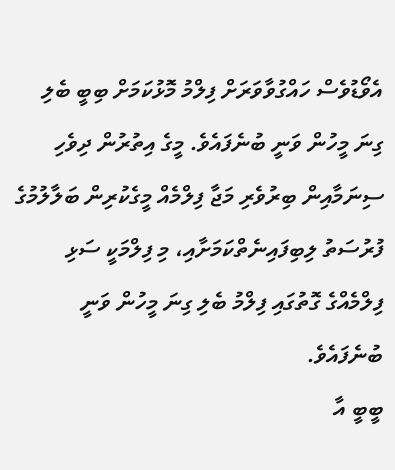އެވޯޑުވެސް ހައްގުވާވަރަށް ފިލްމު މޮޅުކަމަށް ބިބީ ބެލި ގިނަ މީހުން ވަނީ ބުނެފައެވެ. މީގެ އިތުރުން ދިވެހި ސިނަމާއިން ބިރުވެރި މަޖާ ފިލްމެއް މީގެކުރިން ބަލާލުމުގެ ފުރުސަތު ލިބިފައިނެތްކަމަށާއި، މި ފިލްމަކީ ސަޅި ފިލްމެއްގެ ގޮތުގައި ފިލްމު ބެލި ގިނަ މީހުން ވަނީ ބުނެފައެވެ.
ބީބީ އާ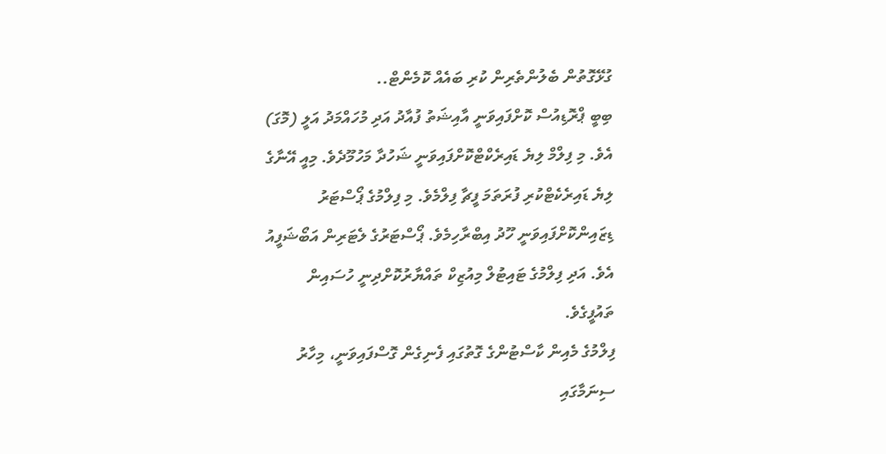ގުޅޭގޮތުން ބެލުންތެރިން ކުރި ބައެއް ކޮމެންޓް..
ބިބީ ޕްރޮޑިއުސް ކޮށްފައިވަނީ އާއިޝަތު ފުއާދު އަދި މުހައްމަދު އަލީ (މޮގަ) އެވެ. މި ފިލްމް ލިޔެ ޑައިރެކްޓްކޮށްފައިވަނީ ޝަހުދާ މަހުމޫދެވެ. މިއީ އޭނާގެ ލިޔެ ޑައިރެކެޓްކުރި ފުރަތަމަ ފީޗާ ފިލްމެވެ. މި ފިލްމުގެ ޕޯސްޓަރު ޑިޒައިންކޮށްފައިވަނީ ހޫދު އިބްރާހިމެވެ. ޕޯސްޓަރުގެ ލެޓަރިން އަބޯޝަފީއު އެވެ. އަދި ފިލްމުގެ ޓައިޓުލް މިއުޒިކް ތައްޔާރުކޮށްދިނީ ހުސައިން ތައުފީގެވެ.
ފިލްމުގެ މެއިން ކާސްޓުންގެ ގޮތުގައި ފެނިގެން ގޮސްފައިވަނީ، މިހާރު ސިނަމާގައި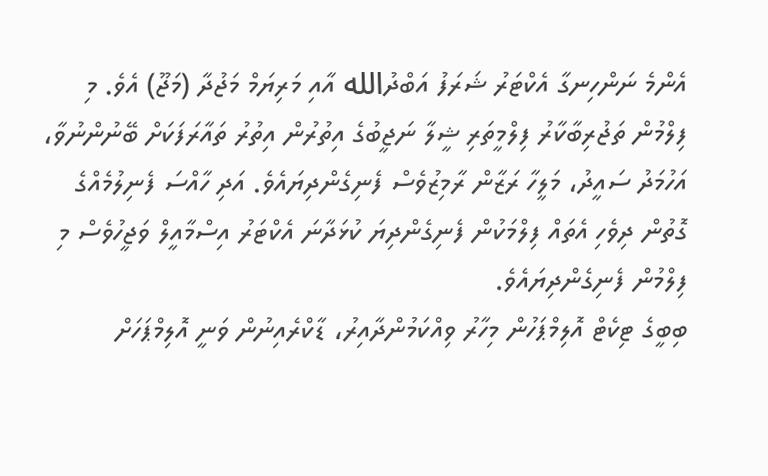އެންމެ ނަންހިނގާ އެކްޓަރު ޝަރަފު އަބްދުالله އާއި މަރިޔަމް މަޖުދާ (މަޖޫ) އެވެ. މި ފިލްމުން ތަޖުރިބާކާރު ފިލްމީތަރި ޝީލާ ނަޖީބުގެ އިތުރުން އިތުރު ތައާރަފަކަށް ބޭނުންނުވާ، އަހުމަދު ސައީދު، މަލީހާ ރަޒާން ރާމިޒުވެސް ފެނިގެންދިޔައެވެ. އަދި ހާއްސަ ފެނިލުމެއްގެ ގޮތުން ދިވެހި އެތައް ފިލްމަކުން ފެނިގެންދިޔަ ކުޅަދާނަ އެކްޓަރު އިސްމާއީލް ވަޖީހުވެސް މި ފިލްމުން ފެނިގެންދިޔައެވެ.
ބިބީގެ ޓިކެޓް އޮލިމްޕަހުން މިހާރު ވިއްކަމުންދާއިރު، ޑާކްރެއިނުން ވަނީ އޮލިމްޕަހަށް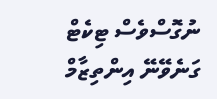ނުގޮސްވެސް ޓިކެޓް ގަނެވޭނޭ އިންތިޒާމް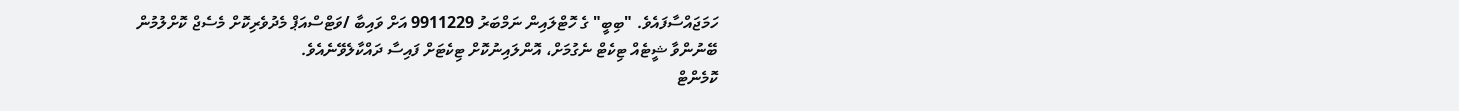ހަމަޖައްސާފައެވެ. "ބިބީ" ގެ ހޮޓްލައިން ނަމްބަރު 9911229 އަށް ވައިބާ /ވަޓްސްއަޕް މެދުވެރިކޮށް މެސެޖް ކޮށްލުމުން ބޭނުންވާ ޝީޓެއް ޓިކެޓް ނެގުމަށް، އޮންލައިނުކޮށް ޓިކެޓަށް ފައިސާ ދައްކާލެވޭނެއެވެ.
ކޮމެންޓް